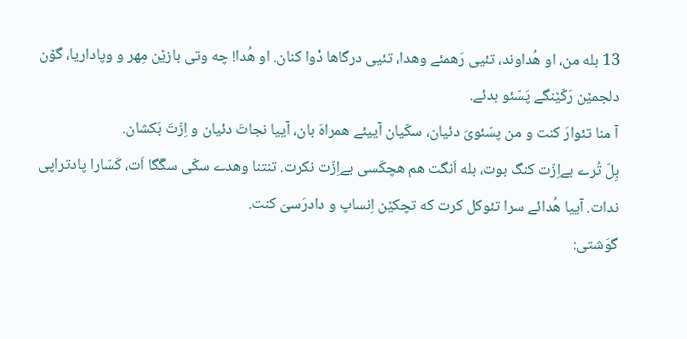13 بله من، او هُداوند، تئیی رَهمئے وهدا، تئیی درگاها دْوا کنان. او هُدا! چه وتی بازێن مِهر و وپاداریا، گۆن دلجمێن رَکّێنگے پَسّئو بدئے.
آ منا تئوارَ کنت و من پسّئویَ دئیان، سکّیان آییئے همراهَ بان، آییا نجاتَ دئیان و اِزّتَ بَکشان.
بِلّ تُرے بےاِزّت کنگ بوت، بله اَنگت هم هچکَسی بےاِزّت نکرت. تنتنا وهدے سکّی سگّگا اَت، کَسّارا پادتراپی ندات. آییا هُدائے سرا تئوکل کرت که تچکێن اِنساپ و دادرَسیَ کنت.
گوَشتی: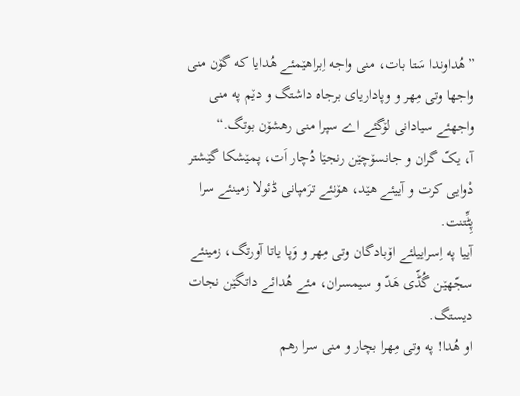”هُداوندا سَتا بات، منی واجه اِبراهێمئے هُدایا که گۆن منی واجها وتی مِهر و وپاداریای برجاه داشتگ و دێم په منی واجهئے سیادانی لۆگئے اے سپرا منی رهشۆن بوتگ.“
آ، یکّ گران و جانسۆچێن رنجێا دُچار اَت، پمێشکا گێشتر دْوایی کرت و آییئے هێد، هۆنئے ترَمپانی ڈئولا زمینئے سرا پِٹِّتنت.
آییا په اِسراییلئے اۆبادگان وتی مِهر و وَپا یاتا آورتگ، زمینئے سجّهێن گُڈّی هَدّ و سیمسران، مئے هُدائے داتگێن نجات دیستگ.
او هُدا! په وتی مِهرا بچار و منی سرا رهم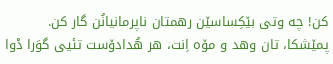کن! چه وتی بێکِساسێن رهمتان ناپرمانیانُن گار کن.
پمێشکا، تان وهد و مۆه اِنت، هر هُدادۆست تئیی گوَرا دْوا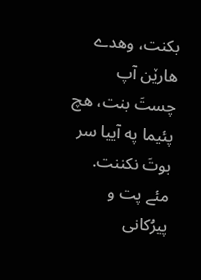بکنت، وهدے هارێن آپ چستَ بنت، هچ پئیما په آییا سر بوتَ نکننت.
مئے پت و پیرُکانی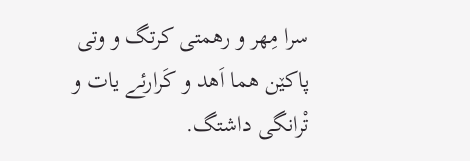سرا مِهر و رهمتی کرتگ و وتی پاکێن هما اَهد و کَرارئے یات و تْرانگی داشتگ.